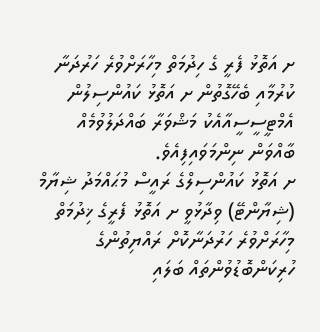ށ އަތޮޅު ފެރީ ގެ ހިދުމަތް މިހާރަށްވުރެ ހަރުދަނާ ކުރުމާއި ބެހޭގޮތުން ށ އަތޮޅު ކައުންސިލުން އެމްޓީސީސީއާއެކު މަޝްވަރާ ބައްދަލުވުމެއް ބާއްވަން ނިންމަވައިފިއެވެ.
ށ އަތޮޅު ކައުންސިލްގެ ރައީސް މުޙައްމަދު ޝިޔާމް (ޝިޔާންޓޭ) ވިދާޅުވީ ށ އަތޮޅު ފެރީގެ ޚިދުމަތް މިހާރަށްވުރެ ހަރުދަނާކޮށް ރައްޔިތުންގެ ހުރިކަންބޮޑުވުންތައް ބަލައި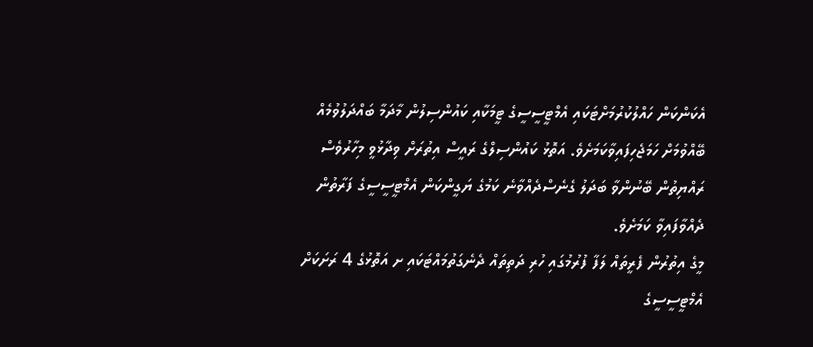އެކަންކަން ހައްލުކުރުމަށްޓަކައި އެމްޓީސީސީގެ ޓީމަކާއި ކައުންސިލުން މާދަމާ ބައްދަލުވުމެއް ބޭއްވުމަށް ހަމަޖެހިފައިވާކަމަށެވެ. އަތޮޅު ކައުންސިލްގެ ރައީސް އިތުރަށް ވިދާޅުވީ މިހާރުވެސް ރައްޔިތުން ބޭނުންވާ ބަދަލު ގެނެސްދެއްވާނެ ކަމުގެ ޔަގީންކަން އެމްޓީސީސީގެ ފަރާތުން ދެއްވާފައިވާ ކަމަށެވެ.
މީގެ އިތުރުން ފެރީތައް ލަފާ ފުރުމުގައި ހުރި ދަތިތައް ދެނެގަތުމައްޓަކައި ށ އަތޮޅުގެ 4 ރަށަކަށް އެމްޓީސީސީގެ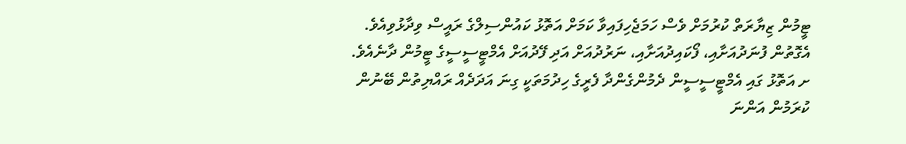ޓީމުން ޒިޔާރަތް ކުރުމަށް ވެސް ހަމަޖެހިފައިވާ ކަމަށް އަތޮޅު ކައުންސިލްގެ ރައީސް ވިދާޅުވިއެވެ. އެގޮތުން ފުނަދުއަށާއި، ފޯކައިދުއަށާއި، ނަރުދުއަށް އަދި ފޭދުއަށް އެމްޓީސީސީގެ ޓީމުން ދާނެއެވެ.
ށ އަތޮޅު ގައި އެމްޓީސީސީން ދެމުންގެންދާ ފެރީގެ ހިދުމަތަކީ ގިނަ އަދަދެއް ރައްޔިތުން ބޭނުން ކުރަމުން އަންނަ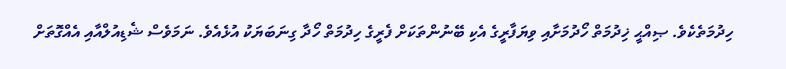ހިދުމަތެކެވެ. ޞިއްޙީ ޚިދުމަތް ހޯދުމަށާއި ވިޔަފާރީގެ އެކި ބޭނުންތަކަށް ފެރީގެ ހިދުމަތް ހޯދާ ގިނަބަޔަކު އުޅެއެވެ. ނަމަވެސް ޝެޑިއުލްއާއި އެއްގޮތަށް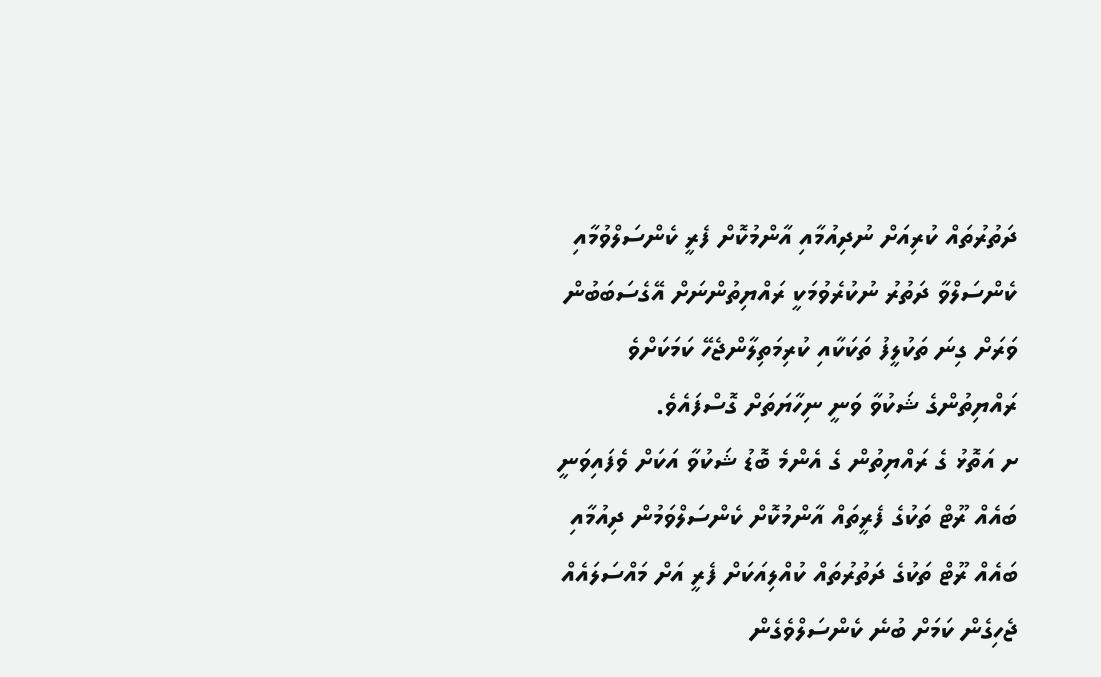ދަތުރުތައް ކުރިއަށް ނުދިއުމާއި އާންމުކޮށް ފެރީ ކެންސަލްވުމާއި ކެންސަލްވާ ދަތުރު ނުކުރެވުމަކީ ރައްޔިތުންނަށް އޭގެސަބަބުން ވަރަށް ގިނަ ތަކުލީފު ތަކަކާއި ކުރިމަތިލާންޖެހޭ ކަމަކަށްވެ ރައްޔިތުންގެ ޝަކުވާ ވަނީ ނިހާޔަތަށް ގޮސްފައެވެ.
ށ އަތޮޅު ގެ ރައްޔިތުން ގެ އެންމެ ބޮޑު ޝަކުވާ އަކަށް ވެފައިވަނީ ބައެއް ރޫޓް ތަކުގެ ފެރީތައް އާންމުކޮށް ކެންސަލްވަމުން ދިއުމާއި ބައެއް ރޫޓް ތަކުގެ ދަތުރުތައް ކުއްލިއަކަށް ފެރީ އަށް މައްސަލައެއް ޖެހިގެން ކަމަށް ބުނެ ކެންސަލްވެގެން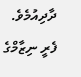ދާދިއުމެވެ. ފެރީ ނިޒާމްގެ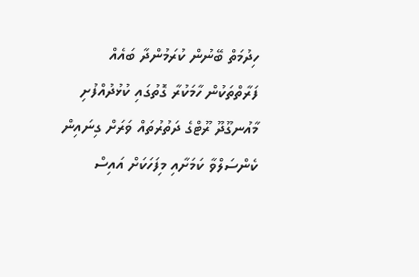ހިދުމަތް ބޭނުން ކުރަމުންދާ ބައެއް ފަރާތްތަކުން ހާމަކުރާ ގޮތުގައި ކުޅުދުއްފުށި މާއުނގޫދޫ ރޫޓްގެ ދަތުރުތައް ވަރަށް ގިނައިން ކެންސަލްވާ ކަމަށާއި މިފަހަކަށް އައިސް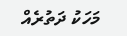މަހަކު ދަތުރެއް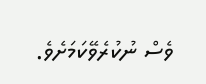ވެސް ނުކުރެވޭކަމަށެވެ.